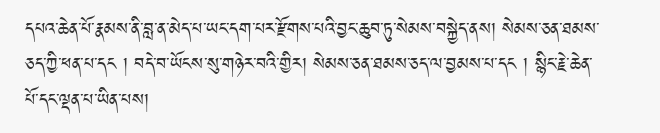དཔའ་ཆེན་པོ་རྣམས་ནི་བླ་ན་མེད་པ་ཡང་དག་པར་རྫོགས་པའི་བྱང་ཆུབ་ཏུ་སེམས་བསྐྱེད་ནས། སེམས་ཅན་ཐམས་ཅད་ཀྱི་ཕན་པ་དང ། བདེ་བ་ཡོངས་སུ་གཉེར་བའི་གྱིར། སེམས་ཅན་ཐམས་ཅད་ལ་བྱམས་པ་དང ། སྙིང་རྗེ་ཆེན་པོ་དང་ལྡན་པ་ཡིན་པས།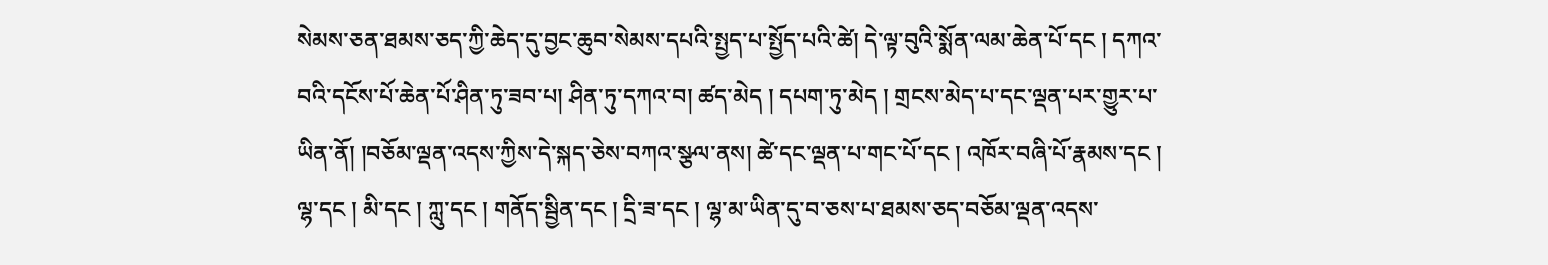སེམས་ཅན་ཐམས་ཅད་ཀྱི་ཆེད་དུ་བྱང་ཆུབ་སེམས་དཔའི་སྤྱད་པ་སྤྱོད་པའི་ཚེ། དེ་ལྟ་བུའི་སྨོན་ལམ་ཆེན་པོ་དང ། དཀའ་བའི་དངོས་པོ་ཆེན་པོ་ཤིན་ཏུ་ཟབ་པ། ཤིན་ཏུ་དཀའ་བ། ཚད་མེད ། དཔག་ཏུ་མེད ། གྲངས་མེད་པ་དང་ལྡན་པར་གྱུར་པ་ཡིན་ནོ། །བཅོམ་ལྡན་འདས་ཀྱིས་དེ་སྐད་ཅེས་བཀའ་སྩལ་ནས། ཚེ་དང་ལྡན་པ་གང་པོ་དང ། འཁོར་བཞི་པོ་རྣམས་དང ། ལྷ་དང ། མི་དང ། ཀླུ་དང ། གནོད་སྦྱིན་དང ། དྲི་ཟ་དང ། ལྷ་མ་ཡིན་དུ་བ་ཅས་པ་ཐམས་ཅད་བཅོམ་ལྡན་འདས་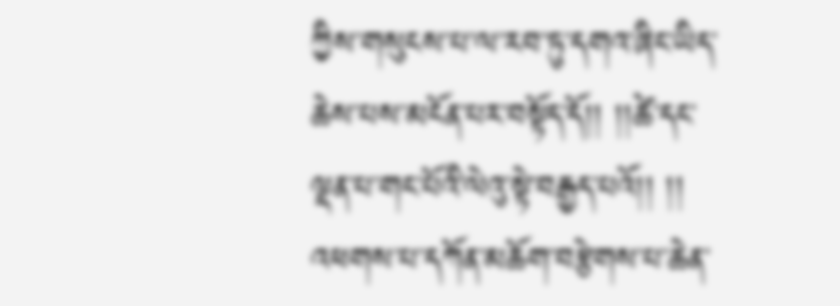ཀྱིས་གསུངས་པ་ལ་རབ་ཏུ་དགའ་ཞིང་ཡིད་ཆེས་པས་མངོན་པར་བསྟོད་དོ།། །།ཚེ་དང་ལྡན་པ་གང་པོའི་ལེའུ་སྟེ་བརྒྱད་པའོ།། །། འཕགས་པ་དཀོན་མཆོག་བརྩེགས་པ་ཆེན་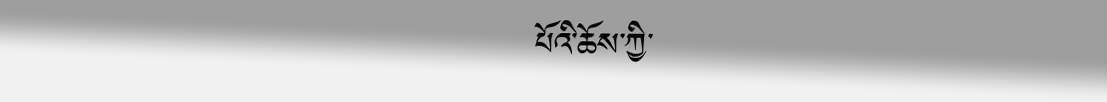པོའི་ཆོས་ཀྱི་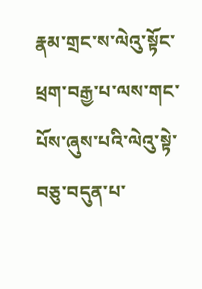རྣམ་གྲང་ས་ལེའུ་སྟོང་ཕྲག་བརྒྱ་པ་ལས་གང་པོས་ཞུས་པའི་ལེའུ་སྟེ་བཅུ་བདུན་པ་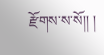རྫོགས་ས་སོ།། །